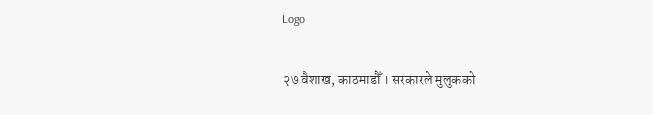Logo

२७ वैशाख, काठमाडौँ । सरकारले मुलुकको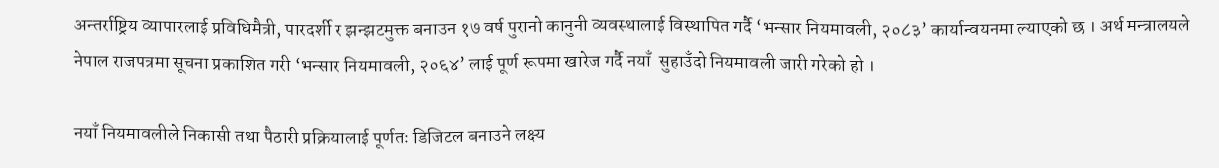अन्तर्राष्ट्रिय व्यापारलाई प्रविधिमैत्री, पारदर्शी र झन्झटमुक्त बनाउन १७ वर्ष पुरानो कानुनी व्यवस्थालाई विस्थापित गर्दै ‘भन्सार नियमावली, २०८३’ कार्यान्वयनमा ल्याएको छ । अर्थ मन्त्रालयले नेपाल राजपत्रमा सूचना प्रकाशित गरी ‘भन्सार नियमावली, २०६४’ लाई पूर्ण रूपमा खारेज गर्दै नयाँ  सुहाउँदो नियमावली जारी गरेको हो ।

नयाँ नियमावलीले निकासी तथा पैठारी प्रक्रियालाई पूर्णतः डिजिटल बनाउने लक्ष्य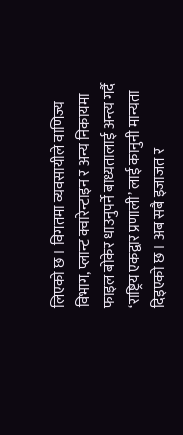लिएको छ । विगतमा व्यवसायीले वाणिज्य विभाग, प्लान्ट क्वारेन्टाइन र अन्य निकायमा फाइल बोकेर धाउनुपर्ने बाध्यतालाई अन्त्य गर्दै ‘राष्ट्रिय एकद्वार प्रणाली’ लाई कानुनी मान्यता दिइएको छ । अब सबै इजाजत र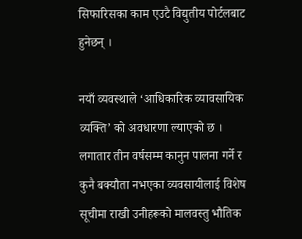सिफारिसका काम एउटै विद्युतीय पोर्टलबाट हुनेछन् ।

नयाँ व्यवस्थाले ‘आधिकारिक व्यावसायिक व्यक्ति’ को अवधारणा ल्याएको छ । लगातार तीन वर्षसम्म कानुन पालना गर्ने र कुनै बक्यौता नभएका व्यवसायीलाई विशेष सूचीमा राखी उनीहरूको मालवस्तु भौतिक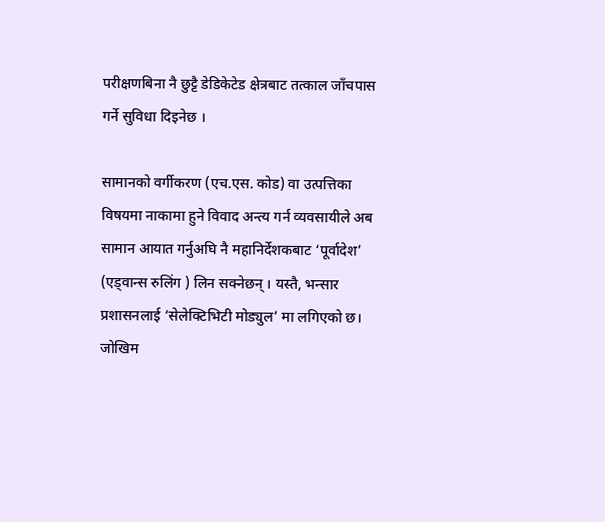परीक्षणबिना नै छुट्टै डेडिकेटेड क्षेत्रबाट तत्काल जाँचपास गर्ने सुविधा दिइनेछ ।

सामानको वर्गीकरण (एच.एस. कोड) वा उत्पत्तिका विषयमा नाकामा हुने विवाद अन्त्य गर्न व्यवसायीले अब सामान आयात गर्नुअघि नै महानिर्देशकबाट ‘पूर्वादेश’ (एड्वान्स रुलिंग ) लिन सक्नेछन् । यस्तै, भन्सार प्रशासनलाई ‘सेलेक्टिभिटी मोड्युल’ मा लगिएको छ। जोखिम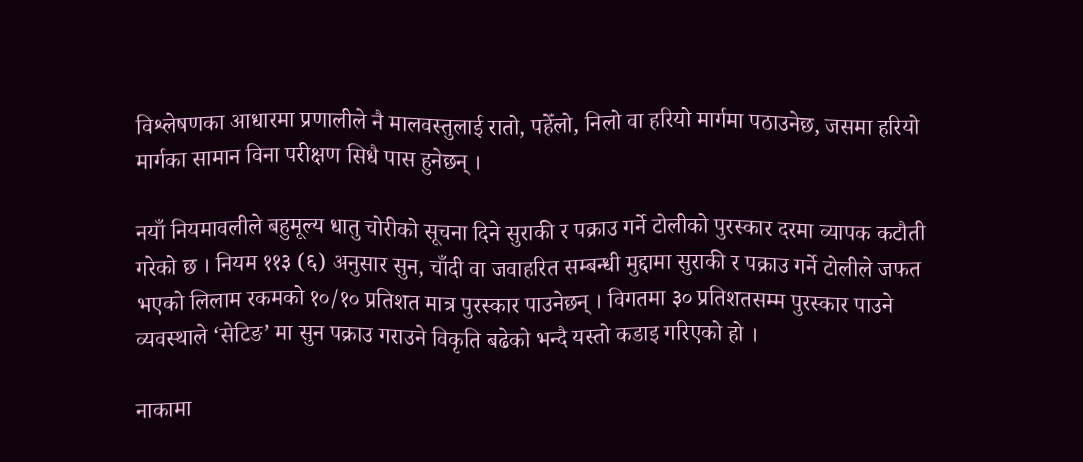विश्लेषणका आधारमा प्रणालीले नै मालवस्तुलाई रातो, पहेँलो, निलो वा हरियो मार्गमा पठाउनेछ, जसमा हरियो मार्गका सामान विना परीक्षण सिधै पास हुनेछन् ।

नयाँ नियमावलीले बहुमूल्य धातु चोरीको सूचना दिने सुराकी र पक्राउ गर्ने टोलीको पुरस्कार दरमा व्यापक कटौती गरेको छ । नियम ११३ (६) अनुसार सुन, चाँदी वा जवाहरित सम्बन्धी मुद्दामा सुराकी र पक्राउ गर्ने टोलीले जफत भएको लिलाम रकमको १०/१० प्रतिशत मात्र पुरस्कार पाउनेछन् । विगतमा ३० प्रतिशतसम्म पुरस्कार पाउने व्यवस्थाले ‘सेटिङ’ मा सुन पक्राउ गराउने विकृति बढेको भन्दै यस्तो कडाइ गरिएको हो ।

नाकामा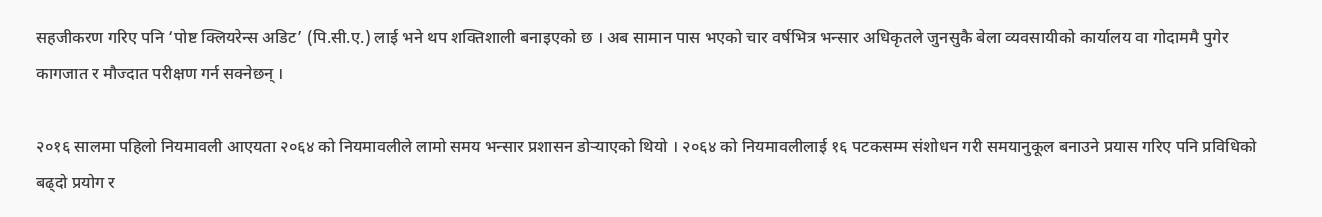सहजीकरण गरिए पनि ‘पोष्ट क्लियरेन्स अडिट’ (पि.सी.ए.) लाई भने थप शक्तिशाली बनाइएको छ । अब सामान पास भएको चार वर्षभित्र भन्सार अधिकृतले जुनसुकै बेला व्यवसायीको कार्यालय वा गोदाममै पुगेर कागजात र मौज्दात परीक्षण गर्न सक्नेछन् ।

२०१६ सालमा पहिलो नियमावली आएयता २०६४ को नियमावलीले लामो समय भन्सार प्रशासन डोर्‍याएको थियो । २०६४ को नियमावलीलाई १६ पटकसम्म संशोधन गरी समयानुकूल बनाउने प्रयास गरिए पनि प्रविधिको बढ्दो प्रयोग र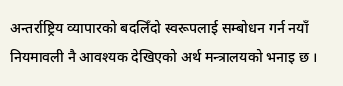अन्तर्राष्ट्रिय व्यापारको बदलिँदो स्वरूपलाई सम्बोधन गर्न नयाँ नियमावली नै आवश्यक देखिएको अर्थ मन्त्रालयको भनाइ छ ।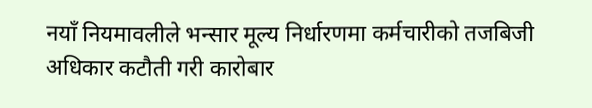नयाँ नियमावलीले भन्सार मूल्य निर्धारणमा कर्मचारीको तजबिजी अधिकार कटौती गरी कारोबार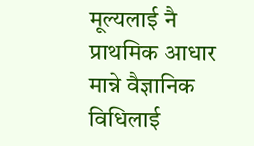मूल्यलाई नै प्राथमिक आधार मान्ने वैज्ञानिक विधिलाई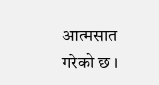आत्मसात गरेको छ ।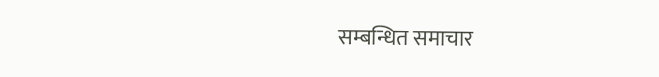सम्बन्धित समाचार